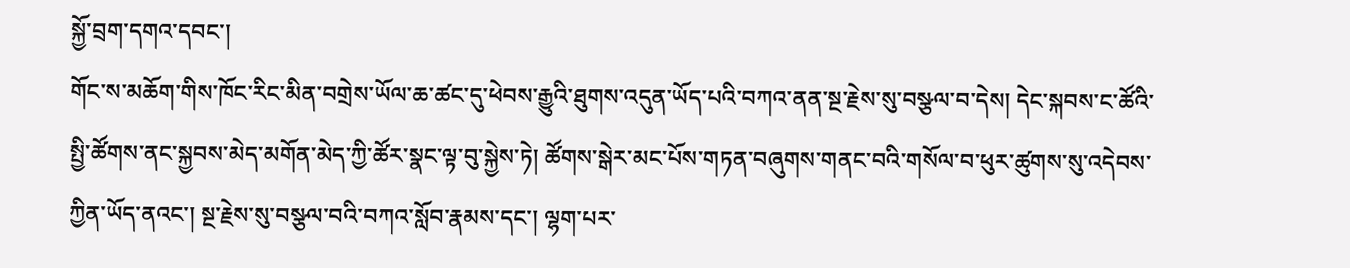སྐྱོ་བྲག་དགའ་དབང་།
གོང་ས་མཆོག་གིས་ཁོང་རིང་མིན་བགྲེས་ཡོལ་ཆ་ཚང་དུ་ཕེབས་རྒྱུའི་ཐུགས་འདུན་ཡོད་པའི་བཀའ་ནན་སྔ་རྗེས་སུ་བསྩལ་བ་དེས། དེང་སྐབས་ང་ཚོའི་སྤྱི་ཚོགས་ནང་སྐྱབས་མེད་མགོན་མེད་ཀྱི་ཚོར་སྣང་ལྟ་བུ་སྐྱེས་ཏེ། ཚོགས་སྒེར་མང་པོས་གཏན་བཞུགས་གནང་བའི་གསོལ་བ་ཕུར་ཚུགས་སུ་འདེབས་ཀྱིན་ཡོད་ནའང་། སྔ་རྗེས་སུ་བསྩལ་བའི་བཀའ་སློབ་རྣམས་དང་། ལྷག་པར་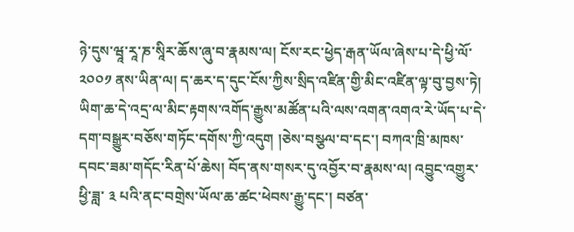ཉེ་དུས་ཝཱ་རཱ་ཎ་སཱིར་ཆོས་ཞུ་བ་རྣམས་ལ། ངོས་རང་ཕྱེད་རྒན་ཡོལ་ཞེས་པ་དེ་ཕྱི་ལོ་ ༢༠༠༡ ནས་ཡིན་ལ། ད་ཆར་ད་དུང་ངོས་ཀྱིས་སྲིད་འཛིན་གྱི་མིང་འཛིན་ལྟ་བུ་བྱས་ཏེ། ཡིག་ཆ་དེ་འདྲ་ལ་མིང་རྟགས་འགོད་རྒྱུས་མཚོན་པའི་ལས་འགན་འགའ་རེ་ཡོད་པ་དེ་དག་བསྒྱུར་བཅོས་གཏོང་དགོས་ཀྱི་འདུག །ཅེས་བསྩལ་བ་དང་། བཀའ་ཁྲི་མཁས་དབང་ཟམ་གདོང་རིན་པོ་ཆེས། བོད་ནས་གསར་དུ་འབྱོར་བ་རྣམས་ལ། འབྱུང་འགྱུར་ཕྱི་ཟླ་ ༣ པའི་ནང་བགྲེས་ཡོལ་ཆ་ཚང་ཕེབས་རྒྱུ་དང་། བཙན་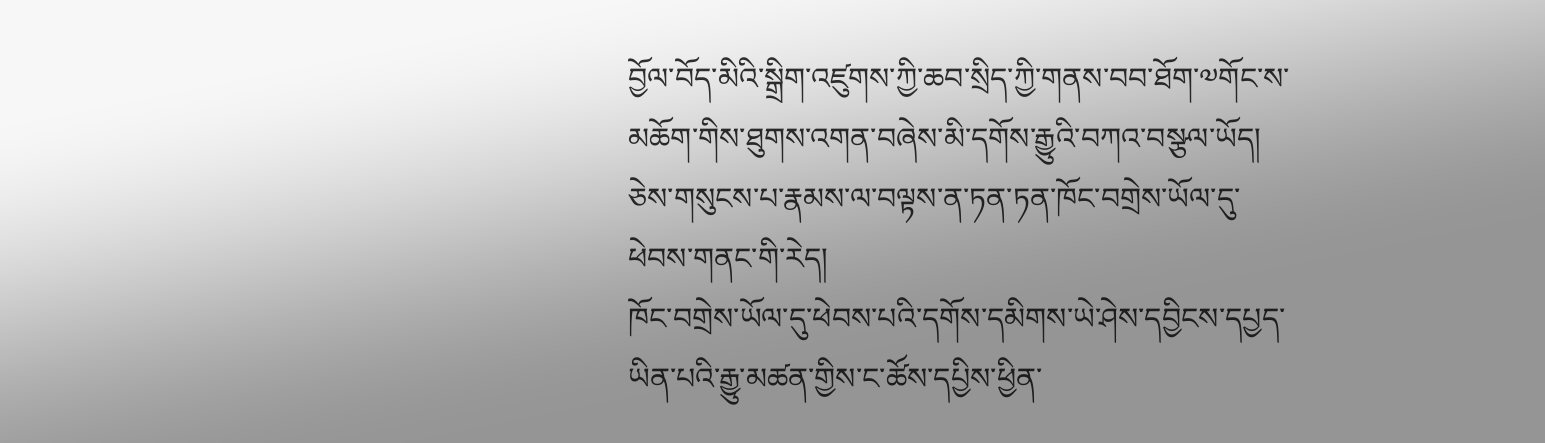བྱོལ་བོད་མིའི་སྒྲིག་འཛུགས་ཀྱི་ཆབ་སྲིད་ཀྱི་གནས་བབ་ཐོག་༧གོང་ས་མཆོག་གིས་ཐུགས་འགན་བཞེས་མི་དགོས་རྒྱུའི་བཀའ་བསྩལ་ཡོད། ཅེས་གསུངས་པ་རྣམས་ལ་བལྟས་ན་ཏན་ཏན་ཁོང་བགྲེས་ཡོལ་དུ་ཕེབས་གནང་གི་རེད།
ཁོང་བགྲེས་ཡོལ་དུ་ཕེབས་པའི་དགོས་དམིགས་ཡེ་ཤེས་དབྱིངས་དཔྱད་ཡིན་པའི་རྒྱུ་མཚན་གྱིས་ང་ཚོས་དཔྱིས་ཕྱིན་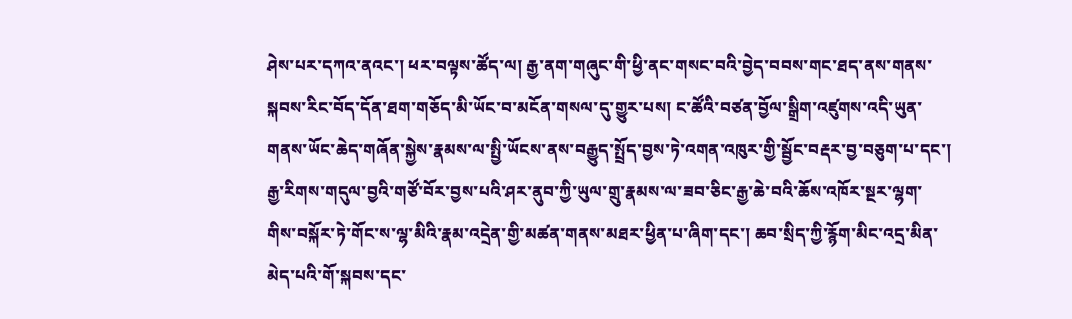ཤེས་པར་དཀའ་ནའང་། ཕར་བལྟས་ཚོད་ལ། རྒྱ་ནག་གཞུང་གི་ཕྱི་ནང་གསང་བའི་བྱེད་བབས་གང་ཐད་ནས་གནས་སྐབས་རིང་བོད་དོན་ཐག་གཅོད་མི་ཡོང་བ་མངོན་གསལ་དུ་གྱུར་པས། ང་ཚོའི་བཙན་བྱོལ་སྒྲིག་འཛུགས་འདི་ཡུན་གནས་ཡོང་ཆེད་གཞོན་སྐྱེས་རྣམས་ལ་སྤྱི་ཡོངས་ནས་བརྒྱུད་སྤྲོད་བྱས་ཏེ་འགན་འཁུར་གྱི་སྦྱོང་བརྡར་བྱ་བཅུག་པ་དང་། རྒྱ་རིགས་གདུལ་བྱའི་གཙོ་བོར་བྱས་པའི་ཤར་ནུབ་ཀྱི་ཡུལ་གྲུ་རྣམས་ལ་ཟབ་ཅིང་རྒྱ་ཆེ་བའི་ཆོས་འཁོར་སྔར་ལྷག་གིས་བསྐོར་ཏེ་གོང་ས་ལྷ་མིའི་རྣམ་འདྲེན་གྱི་མཚན་གནས་མཐར་ཕྱིན་པ་ཞིག་དང་། ཆབ་སྲིད་ཀྱི་རྙོག་མིང་འདྲ་མིན་མེད་པའི་གོ་སྐབས་དང་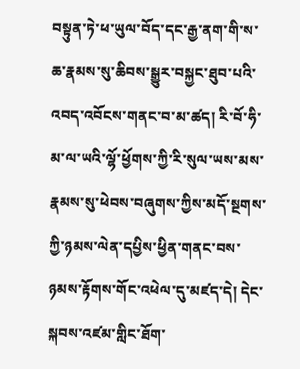བསྟུན་ཏེ་ཕ་ཡུལ་བོད་དང་རྒྱ་ནག་གི་ས་ཆ་རྣམས་སུ་ཆིབས་སྒྱུར་བསྐྱང་ཐུབ་པའི་འབད་འབོངས་གནང་བ་མ་ཚད། རི་བོ་ཧི་མ་ལ་ཡའི་ལྷོ་ཕྱོགས་ཀྱི་རི་སུལ་ཡས་མས་རྣམས་སུ་ཕེབས་བཞུགས་ཀྱིས་མདོ་སྔགས་ཀྱི་ཉམས་ལེན་དཔྱིས་ཕྱིན་གནང་བས་ཉམས་རྟོགས་གོང་འཕེལ་དུ་མཛད་དེ། དེང་སྐབས་འཛམ་གླིང་ཐོག་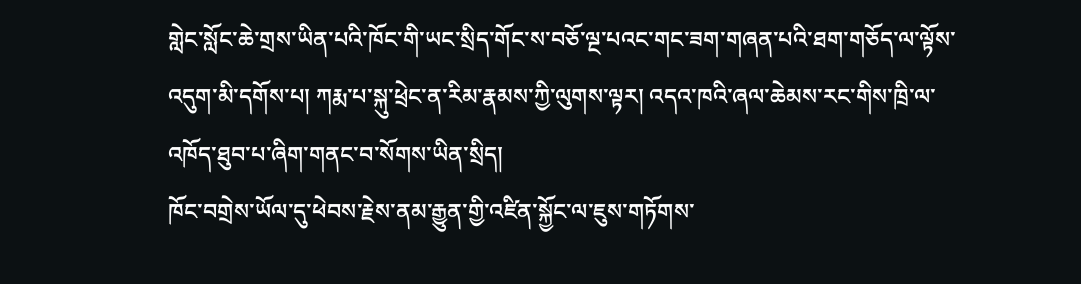གླེང་སློང་ཆེ་གྲས་ཡིན་པའི་ཁོང་གི་ཡང་སྲིད་གོང་ས་བཅོ་ལྔ་པའང་གང་ཟག་གཞན་པའི་ཐག་གཅོད་ལ་ལྟོས་འདུག་མི་དགོས་པ། ཀརྨ་པ་སྐུ་ཕྲེང་ན་རིམ་རྣམས་ཀྱི་ལུགས་ལྟར། འདའ་ཁའི་ཞལ་ཆེམས་རང་གིས་ཁྲི་ལ་འཁོད་ཐུབ་པ་ཞིག་གནང་བ་སོགས་ཡིན་སྲིད།
ཁོང་བགྲེས་ཡོལ་དུ་ཕེབས་རྗེས་ནམ་རྒྱུན་གྱི་འཛིན་སྐྱོང་ལ་ཇུས་གཏོགས་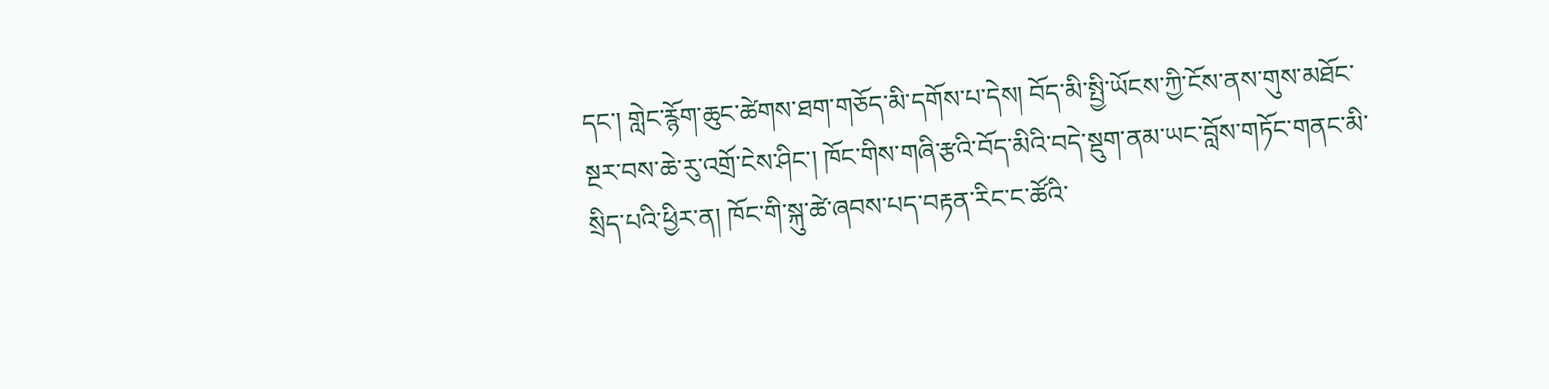དང་། གླེང་རྙོག་ཆུང་ཚེགས་ཐག་གཅོད་མི་དགོས་པ་དེས། བོད་མི་སྤྱི་ཡོངས་ཀྱི་ངོས་ནས་གུས་མཐོང་སྔར་བས་ཆེ་རུ་འགྲོ་ངེས་ཤིང་། ཁོང་གིས་གཞི་རྩའི་བོད་མིའི་བདེ་སྡུག་ནམ་ཡང་བློས་གཏོང་གནང་མི་སྲིད་པའི་ཕྱིར་ན། ཁོང་གི་སྐུ་ཚེ་ཞབས་པད་བརྟན་རིང་ང་ཚོའི་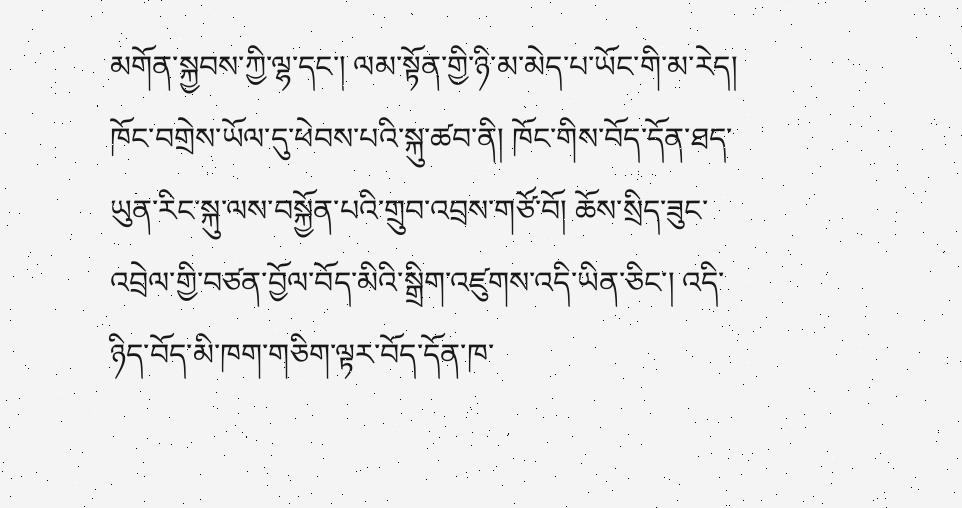མགོན་སྐྱབས་ཀྱི་ལྷ་དང་། ལམ་སྟོན་གྱི་ཉི་མ་མེད་པ་ཡོང་གི་མ་རེད།
ཁོང་བགྲེས་ཡོལ་དུ་ཕེབས་པའི་སྐུ་ཚབ་ནི། ཁོང་གིས་བོད་དོན་ཐད་ཡུན་རིང་སྐུ་ལས་བསྐྱོན་པའི་གྲུབ་འབྲས་གཙོ་བོ། ཆོས་སྲིད་ཟུང་འབྲེལ་གྱི་བཙན་བྱོལ་བོད་མིའི་སྒྲིག་འཛུགས་འདི་ཡིན་ཅིང་། འདི་ཉིད་བོད་མི་ཁག་གཅིག་ལྟར་བོད་དོན་ཁ་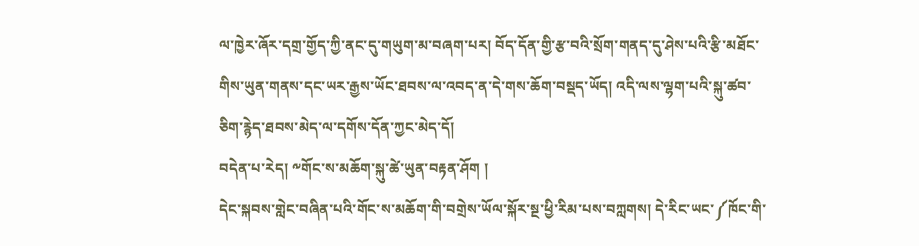ལ་ཁྱེར་ཞོར་དགྲ་གྱོད་ཀྱི་ནང་དུ་གཡུག་མ་བཞག་པར། བོད་དོན་གྱི་རྩ་བའི་སྲོག་གནད་དུ་ཤེས་པའི་རྩི་མཐོང་གིས་ཡུན་གནས་དང་ཡར་རྒྱས་ཡོང་ཐབས་ལ་འབད་ན་དེ་གས་ཆོག་བསྡད་ཡོད། འདི་ལས་ལྷག་པའི་སྐུ་ཚབ་ཅིག་རྙེད་ཐབས་མེད་ལ་དགོས་དོན་ཀྱང་མེད་དོ།
བདེན་པ་རེད། ༸གོང་ས་མཆོག་སྐུ་ཚེ་ཡུན་བརྟན་ཤོག །
དེང་སྐབས་གླེང་བཞིན་པའི་གོང་ས་མཆོག་གི་བགྲེས་ཡོལ་སྐོར་སྔ་ཕྱི་རིམ་པས་བཀླགས། དེ་རིང་ཡང་༼ཁོང་གི་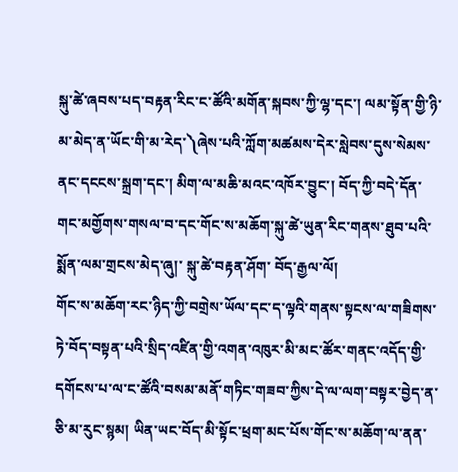སྐུ་ཚེ་ཞབས་པད་བརྟན་རིང་ང་ཚོའི་མགོན་སྐབས་ཀྱི་ལྷ་དང་། ལམ་སྟོན་གྱི་ཉི་མ་མེད་ན་ཡོང་གི་མ་རེད་༽ཞེས་པའི་ཀློག་མཚམས་དེར་སླེབས་དུས་སེམས་ནང་དངངས་སྐྲག་དང་། མིག་ལ་མཆི་མའང་འཁོར་བྱུང་། བོད་ཀྱི་བདེ་དོན་གང་མགྱོགས་གསལ་བ་དང་གོང་ས་མཆོག་སྐུ་ཚེ་ཡུན་རིང་གནས་ཐུབ་པའི་སྨོན་ལམ་གྲངས་མེད་ཞུ།་ སྐུ་ཚེ་བརྟན་ཤོག་ བོད་རྒྱལ་ལོ།
གོང་ས་མཆོག་རང་ཉིད་ཀྱི་བགྲེས་ཡོལ་དང་ད་ལྟའི་གནས་སྟངས་ལ་གཟིགས་ཏེ་བོད་བསྟན་པའི་སྲིད་འཛིན་གྱི་འགན་འཁུར་མི་མང་ཚོར་གནང་འདོད་གྱི་དགོངས་པ་ལ་ང་ཚོའི་བསམ་མནོ་གཏིང་གཟབ་ཀྱིས་དེ་ལ་ལག་བསྟར་བྱེད་ན་ཅི་མ་རུང་སྙམ། ཡིན་ཡང་བོད་མི་སྟོང་ཕྲག་མང་པོས་གོང་ས་མཆོག་ལ་ནན་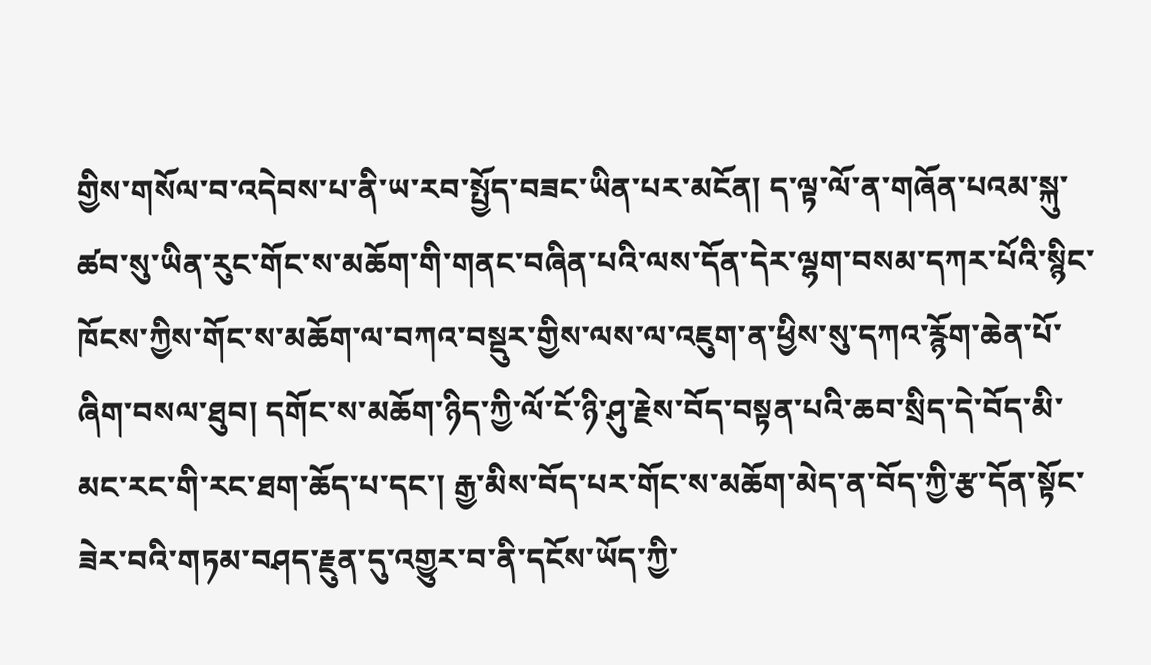གྱིས་གསོལ་བ་འདེབས་པ་ནི་ཡ་རབ་སྤྱོད་བཟང་ཡིན་པར་མངོན། ད་ལྟ་ལོ་ན་གཞོན་པའམ་སྐུ་ཚབ་སུ་ཡིན་རུང་གོང་ས་མཆོག་གི་གནང་བཞིན་པའི་ལས་དོན་དེར་ལྷག་བསམ་དཀར་པོའི་སྙིང་ཁོངས་ཀྱིས་གོང་ས་མཆོག་ལ་བཀའ་བསྡུར་གྱིས་ལས་ལ་འཇུག་ན་ཕྱིས་སུ་དཀའ་རྙོག་ཆེན་པོ་ཞིག་བསལ་ཐུབ། དགོང་ས་མཆོག་ཉིད་ཀྱི་ལོ་ངོ་ཉི་ཤུ་རྗེས་བོད་བསྟན་པའི་ཆབ་སྲིད་དེ་བོད་མི་མང་རང་གི་རང་ཐག་ཆོད་པ་དང་། རྒྱ་མིས་བོད་པར་གོང་ས་མཆོག་མེད་ན་བོད་ཀྱི་རྩ་དོན་སྟོང་ཟེར་བའི་གཏམ་བཤད་རྗུན་དུ་འགྱུར་བ་ནི་དངོས་ཡོད་ཀྱི་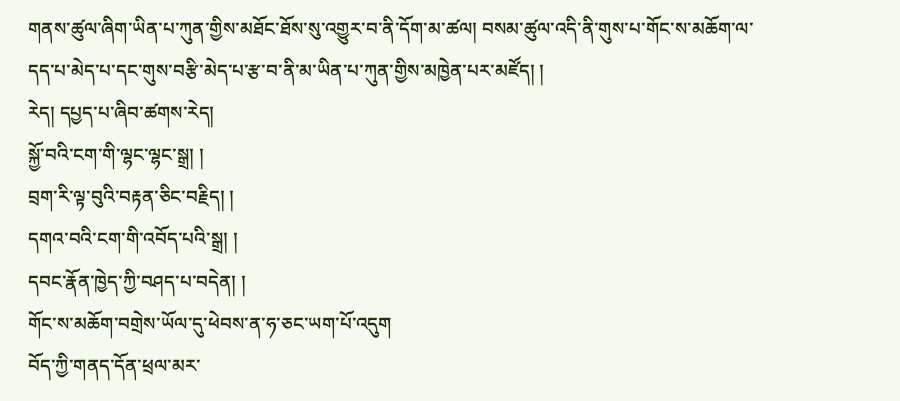གནས་ཚུལ་ཞིག་ཡིན་པ་ཀུན་གྱིས་མཐོང་ཐོས་སུ་འགྱུར་བ་ནི་དོག་མ་ཚལ། བསམ་ཚུལ་འདི་ནི་གུས་པ་གོང་ས་མཆོག་ལ་དད་པ་མེད་པ་དང་གུས་བརྩི་མེད་པ་རྩ་བ་ནི་མ་ཡིན་པ་ཀུན་གྱིས་མཁྱེན་པར་མཛོད། །
རེད། དཔྱད་པ་ཞིབ་ཚགས་རེད།
སྐྱོ་བའི་ངག་གི་ལྷང་ལྷང་སྒྲ། །
བྲག་རི་ལྟ་བུའི་བརྟན་ཅིང་བརྗིད། །
དགའ་བའི་ངག་གི་འབོད་པའི་སྒྲ། །
དབང་རྣོན་ཁྱེད་ཀྱི་བཤད་པ་བདེན། །
གོང་ས་མཆོག་བགྲེས་ཡོལ་དུ་ཕེབས་ན་ཧ་ཅང་ཡག་པོ་འདུག
བོད་ཀྱི་གནད་དོན་ཕྲལ་མར་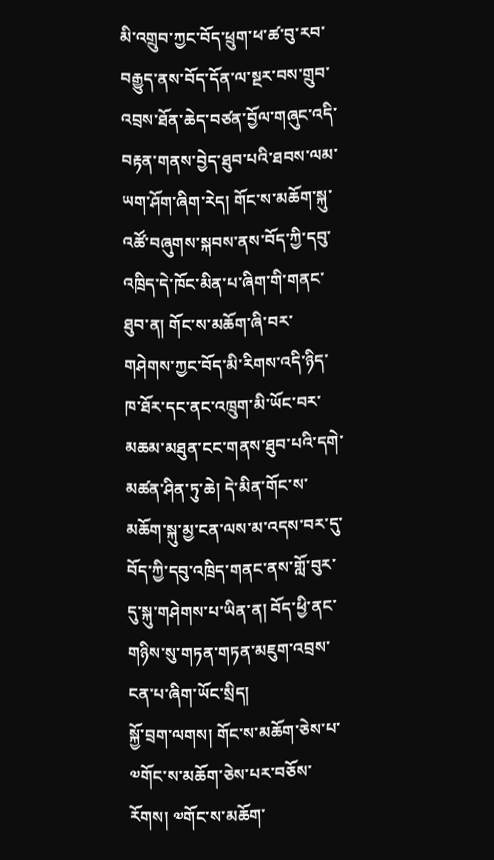མི་འགྲུབ་ཀྱང་བོད་ཕྲུག་ཕ་ཚ་བུ་རབ་བརྒྱུད་ནས་བོད་དོན་ལ་སྔར་བས་གྲུབ་འབྲས་ཐོན་ཆེད་བཙན་བྱོལ་གཞུང་འདི་བརྟན་གནས་བྱེད་ཐུབ་པའི་ཐབས་ལམ་ཡག་ཤོག་ཞིག་རེད། གོང་ས་མཆོག་སྐུ་འཚོ་བཞུགས་སྐབས་ནས་བོད་ཀྱི་དབུ་འཁྲིད་དེ་ཁོང་མིན་པ་ཞིག་གི་གནང་ཐུབ་ན། གོང་ས་མཆོག་ཞི་བར་གཤེགས་ཀྱང་བོད་མི་རིགས་འདི་ཉིད་ཁ་ཐོར་དང་ནང་འཁྲུག་མི་ཡོང་བར་མཆམ་མཐུན་ངང་གནས་ཐུབ་པའི་དགེ་མཚན་ཤིན་ཏུ་ཆེ། དེ་མིན་གོང་ས་མཆོག་སྐུ་མྱ་ངན་ལས་མ་འདས་བར་དུ་བོད་ཀྱི་དབུ་འཁྲིད་གནང་ནས་གློ་བུར་དུ་སྐུ་གཤེགས་པ་ཡིན་ན། བོད་ཕྱི་ནང་གཉིས་སུ་གཏན་གཏན་མཇུག་འབྲས་ངན་པ་ཞིག་ཡོང་སྲིད།
སྐྱོ་བྲག་ལགས། གོང་ས་མཆོག་ཅེས་པ་ ༧གོང་ས་མཆོག་ཅེས་པར་བཅོས་རོགས། ༧གོང་ས་མཆོག་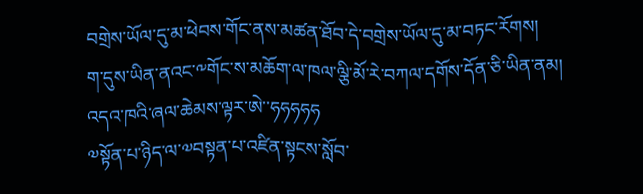བགྲེས་ཡོལ་དུ་མ་ཕེབས་གོང་ནས་མཚན་ཐོབ་དེ་བགྲེས་ཡོལ་དུ་མ་བཏང་རོགས།
ག་དུས་ཡིན་ནའང་༸གོང་ས་མཆོག་ལ་ཁལ་ལྕི་མོ་རེ་བཀལ་དགོས་དོན་ཅི་ཡིན་ནམ།
འདའ་ཁའི་ཞལ་ཆེམས་ལྟར་ཨེ་་ཧཧཧཧཧ
༧སྟོན་པ་ཉིད་ལ་༧བསྟན་པ་འཛིན་སྟངས་སློབ་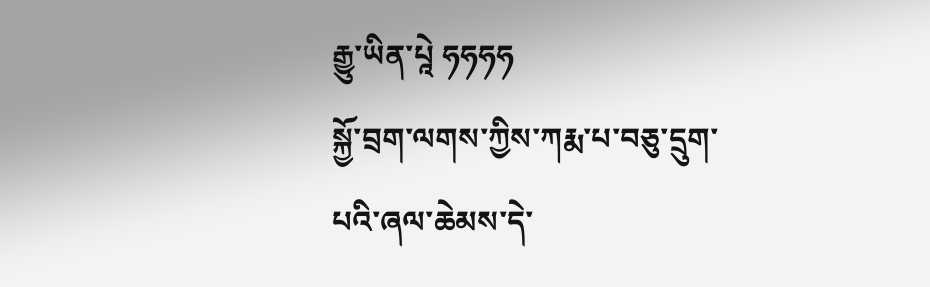རྒྱུ་ཡིན་པཱེ ཧཧཧཧ
སྐྱོ་བྲག་ལགས་ཀྱིས་ཀརྨ་པ་བཅུ་དྲུག་པའི་ཞལ་ཆེམས་དེ་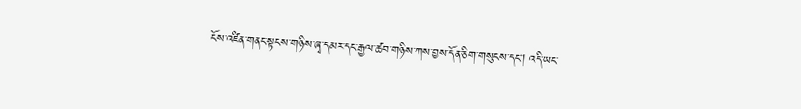ངོས་འཛིན་གནང་སྟངས་གཉིས་ཞྭ་དམར་དང་རྒྱལ་ཚབ་གཉིས་ཀས་བྱས་དོན་ཅིག་གསུངས་དང། འདི་ཡང་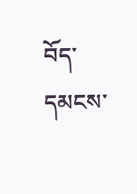བོད་དམངས་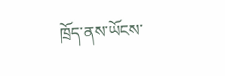ཁྲོད་ནས་ཡོངས་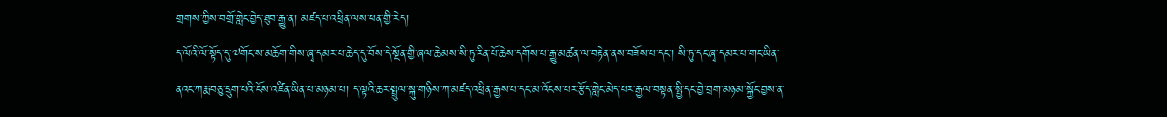གྲགས་ཀྱིས་བགྲོ་གླེང་བྱེད་ཐུབ་རྒྱུ་ན། མཛད་པ་འཕྲིན་ལས་ཕན་གྱི་རེད།
ད་ལོའི་ལོ་སྟོད་དུ་༧གོང་ས་མཆོག་གིས་ཞྭ་དམར་པ་ཆེད་དུ་བོས་དེ་སྔོན་གྱི་ཞལ་ཆེམས་སི་ཏུ་རིན་པོ་ཆེས་དགོས་པ་རྒྱུ་མཚན་ལ་བརྟེན་ནས་བཟོས་པ་དང་། སི་ཏུ་དང་ཞྭ་དམར་པ་གང་ཡིན་ནའང་ཀརྨ་བཅུ་དྲུག་པའི་ངོས་འཛིན་ཡིན་པ་མཉམ་པ། ད་ལྟའི་ཆར་སྤྲུལ་སྐུ་གཉིས་ཀ་མཛད་འཕྲིན་རྒྱས་པ་དང་མ་འོངས་པར་རྩོད་གླེང་མེད་པར་རྒྱལ་བསྟན་སྤྱི་དང་བྱེ་བྲག་མཉམ་སྐྱོང་བྱས་ན་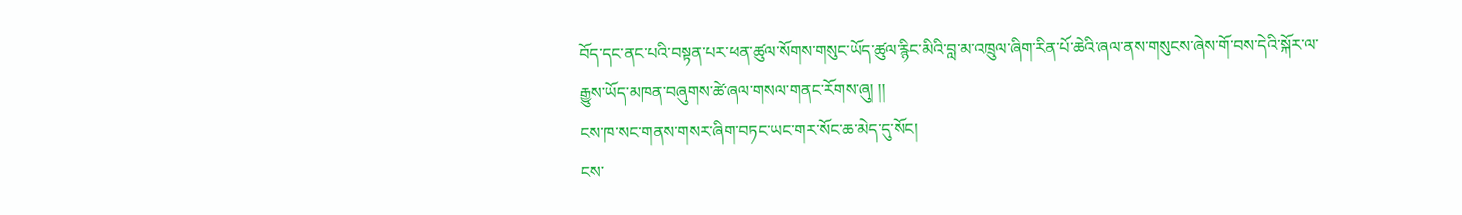བོད་དང་ནང་པའི་བསྟན་པར་ཕན་ཚུལ་སོགས་གསུང་ཡོད་ཚུལ་རྙིང་མིའི་བླ་མ་འཁྲུལ་ཞིག་རིན་པོ་ཆེའི་ཞལ་ནས་གསུངས་ཞེས་གོ་བས་དེའི་སྐོར་ལ་རྒྱུས་ཡོད་མཁན་བཞུགས་ཚེ་ཞལ་གསལ་གནང་རོགས་ཞུ། །།
ངས་ཁ་སང་གནས་གསར་ཞིག་བཏང་ཡང་གར་སོང་ཆ་མེད་དུ་སོང།
ངས་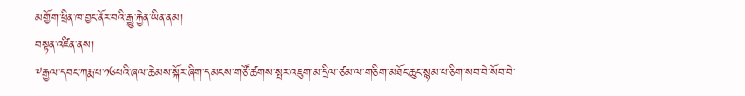མགྱོག་ཕྲིན་ཁ་བྱང་ནོར་བའི་རྒྱུ་རྐྱེན་ཡིན་ནམ།
བསྟན་འཛིན་ནས།
༸རྒྱལ་དབང་ཀརྨ་པ་༡༦པའི་ཞལ་ཆེམས་སྐོར་ཞིག་དམངས་གཙོ་ཚགས་སྤར་འཇུག་མ་དྲིལ་ཙམ་ལ་གཅིག་མཐོང་ཆུང་སྙམ་པ་ཅིག་སབ་བེ་སོབ་བེ་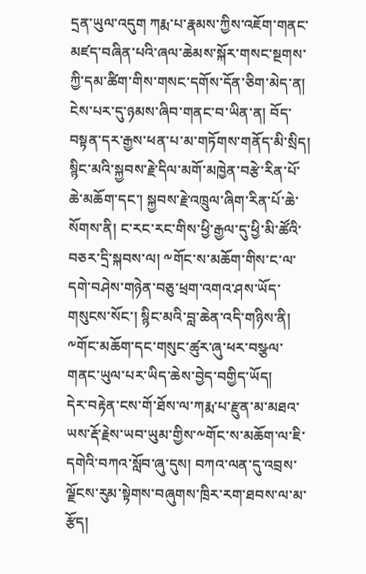དྲན་ཡུལ་འདུག ཀརྨ་པ་རྣམས་ཀྱིས་འཇོག་གནང་མཛད་བཞིན་པའི་ཞལ་ཆེམས་སྐོར་གསང་སྔགས་ཀྱི་དམ་ཚིག་གིས་གསང་དགོས་དོན་ཅིག་མེད་ན། ངེས་པར་དུ་ཉམས་ཞིབ་གནང་བ་ཡིན་ན། བོད་བསྟན་དར་རྒྱས་ཕན་པ་མ་གཏོགས་གནོད་མི་སྲིད།
སྙིང་མའི་སྐྱབས་རྗེ་དིལ་མགོ་མཁྱེན་བརྩེ་རིན་པོ་ཆེ་མཆོག་དང་། སྐྱབས་རྗེ་འཁྲུལ་ཞིག་རིན་པོ་ཆེ་སོགས་ནི། ང་རང་རང་གིས་ཕྱི་རྒྱལ་དུ་ཕྱི་མི་ཚོའི་བཅར་དྲི་སྐབས་ལ། ༸གོང་ས་མཆོག་གིས་ང་ལ་དགེ་བཤེས་གཉེན་བཅུ་ཕྲག་འགའ་ཤས་ཡོད་གསུངས་སོང་། སྙིང་མའི་བླ་ཆེན་འདི་གཉིས་ནི། ༸གོང་མཆོག་དང་གསུང་ཚུར་ཞུ་ཕར་བསྩལ་གནང་ཡུལ་པར་ཡིད་ཆེས་བྱེད་བགྱིད་ཡོད།
དེར་བརྟེན་ངས་གོ་ཐོས་ལ་ཀརྨ་པ་རྫུན་མ་མཐའ་ཡས་རྡོ་རྗེས་ཡབ་ཡུམ་གྱིས་༸གོང་ས་མཆོག་ལ་ཇི་དགེའི་བཀའ་སློབ་ཞུ་དུས། བཀའ་ལན་དུ་འབྲས་ལྗོངས་རུམ་སྟེགས་བཞུགས་ཁྲིར་རག་ཐབས་ལ་མ་རྩོད།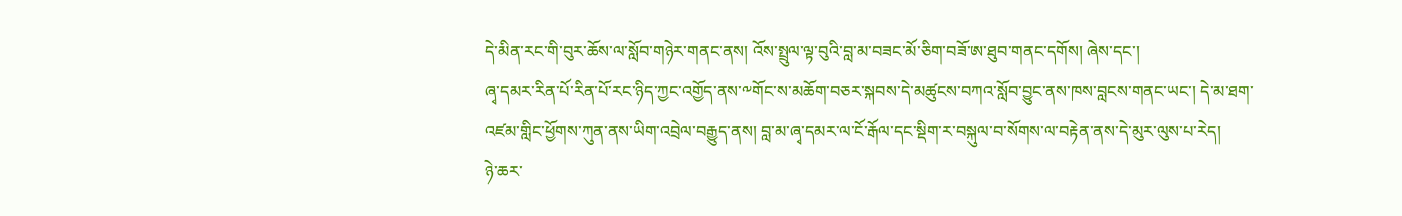དེ་མིན་རང་གི་བུར་ཆོས་ལ་སློབ་གཉེར་གནང་ནས། འོས་སྤྲུལ་ལྟ་བུའི་བླ་མ་བཟང་མོ་ཅིག་བཟོ་ཨ་ཐུབ་གནང་དགོས། ཞེས་དང་།
ཞྭ་དམར་རིན་པོ་རིན་པོ་རང་ཉིད་ཀྱང་འགྱོད་ནས་༸གོང་ས་མཆོག་བཅར་སྐབས་དེ་མཚུངས་བཀའ་སློབ་བྱུང་ནས་ཁས་བླངས་གནང་ཡང་། དེ་མ་ཐག་འཛམ་གླིང་ཕྱོགས་ཀུན་ནས་ཡིག་འབྲེལ་བརྒྱུད་ནས། བླ་མ་ཞྭ་དམར་ལ་ངོ་རྒོལ་དང་སྡིག་ར་བསྐུལ་བ་སོགས་ལ་བརྟེན་ནས་དེ་མུར་ལུས་པ་རེད།
ཉེ་ཆར་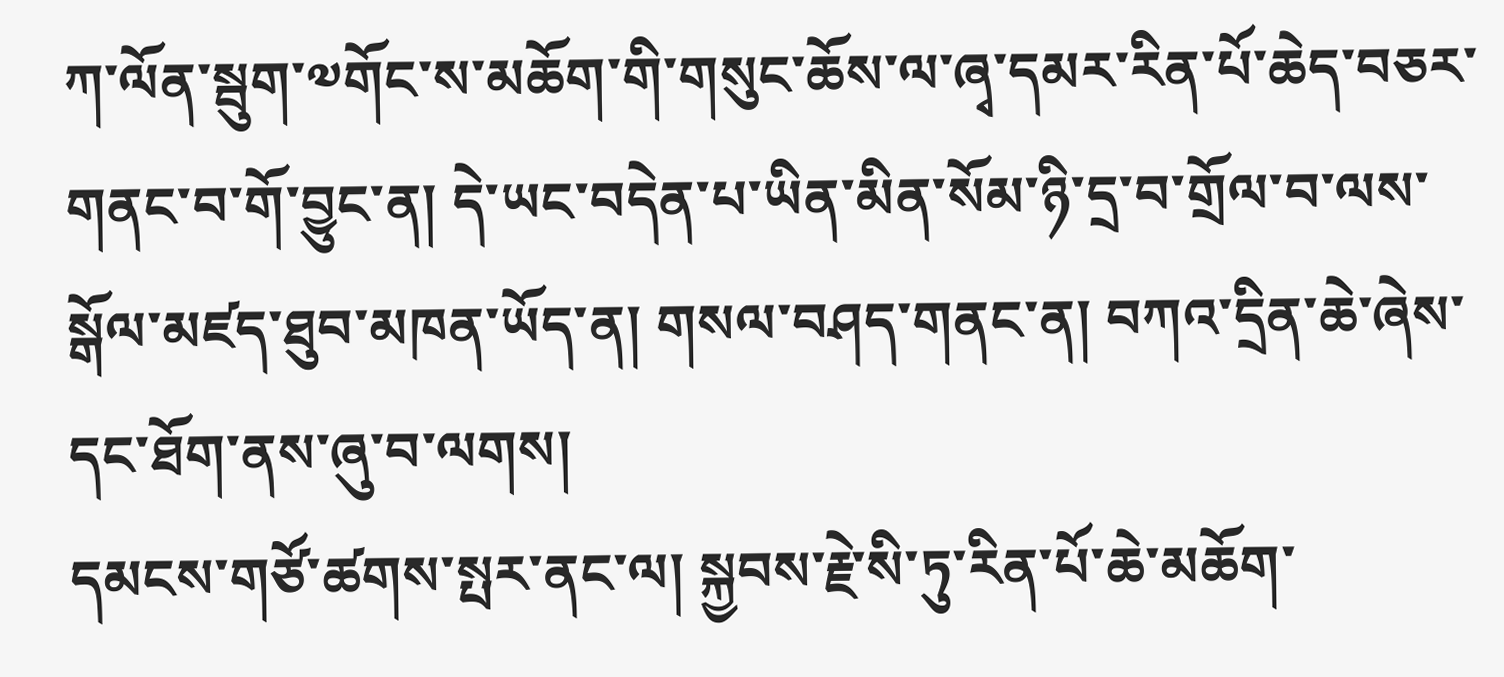ཀ་ལོན་སྦུག་༧གོང་ས་མཆོག་གི་གསུང་ཆོས་ལ་ཞྭ་དམར་རིན་པོ་ཆེད་བཅར་གནང་བ་གོ་བྱུང་ན། དེ་ཡང་བདེན་པ་ཡིན་མིན་སོམ་ཉི་དྲ་བ་གྲོལ་བ་ལས་སྒོལ་མཛད་ཐུབ་མཁན་ཡོད་ན། གསལ་བཤད་གནང་ན། བཀའ་དྲིན་ཆེ་ཞེས་དང་ཐོག་ནས་ཞུ་བ་ལགས།
དམངས་གཙོ་ཚགས་སྤར་ནང་ལ། སྐྱབས་རྗེ་སི་ཏུ་རིན་པོ་ཆེ་མཆོག་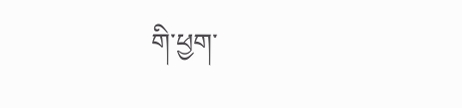གི་ཕྱག་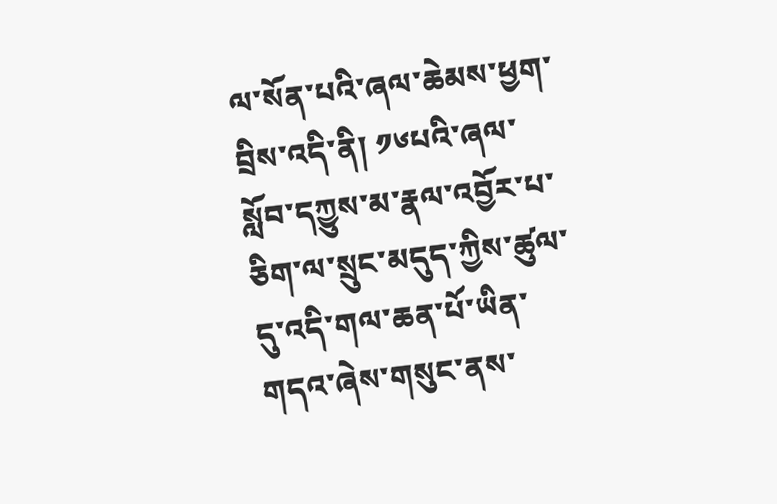ལ་སོན་པའི་ཞལ་ཆེམས་ཕྱག་བྲིས་འདི་ནི། ༡༦པའི་ཞལ་སློབ་དཀྱུས་མ་རྣལ་འབྱོར་པ་ཅིག་ལ་སྲུང་མདུད་ཀྱིས་ཚུལ་དུ་འདི་གལ་ཆན་པོ་ཡིན་གདའ་ཞེས་གསུང་ནས་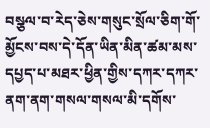བསྩལ་བ་རེད་ཅེས་གསུང་སྲོལ་ཅིག་གོ་མྱོངས་བས་དེ་དོན་ཡིན་མིན་ཚམ་མས་དཔྱད་པ་མཐར་ཕྱིན་གྱིས་དཀར་དཀར་ནག་ནག་གསལ་གསལ་མི་དགོས་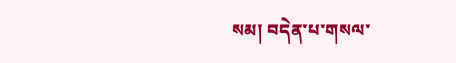སམ། བདེན་པ་གསལ་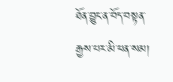ཐོན་བྱུང་ན་བོད་བསྟན་རྒྱས་པར་མི་ཕན་སམ།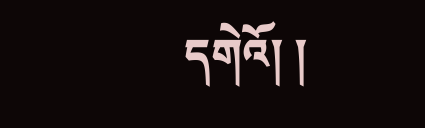དགེའོ། །